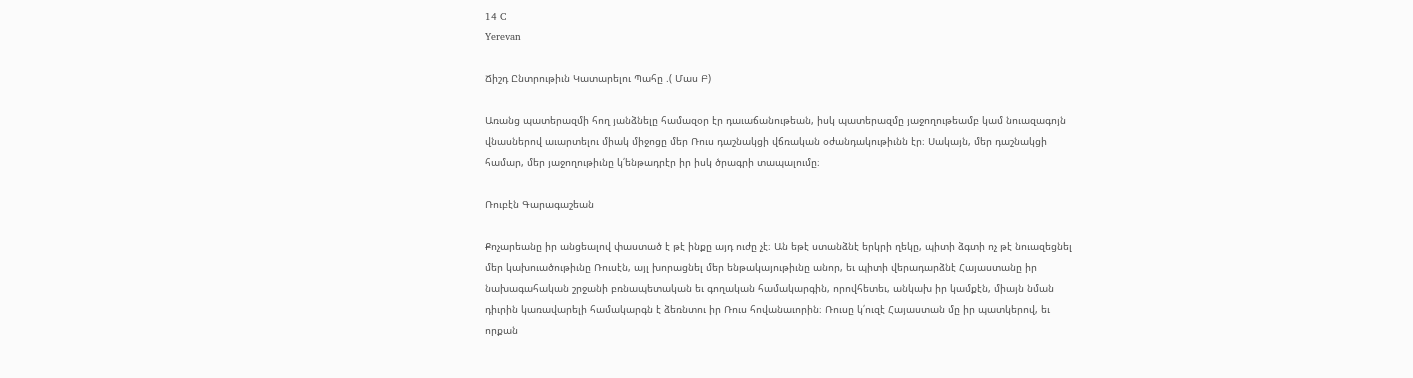14 C
Yerevan

Ճիշդ Ընտրութիւն Կատարելու Պահը .( Մաս Բ)

Առանց պատերազմի հող յանձնելը համազօր էր դաւաճանութեան, իսկ պատերազմը յաջողութեամբ կամ նուազագոյն վնասներով աւարտելու միակ միջոցը մեր Ռուս դաշնակցի վճռական օժանդակութիւնն էր։ Սակայն, մեր դաշնակցի համար, մեր յաջողութիւնը կ՛ենթադրէր իր իսկ ծրագրի տապալումը։

Ռուբէն Գարագաշեան

Քոչարեանը իր անցեալով փաստած է թէ ինքը այդ ուժը չէ։ Ան եթէ ստանձնէ երկրի ղեկը, պիտի ձգտի ոչ թէ նուազեցնել մեր կախուածութիւնը Ռուսէն, այլ խորացնել մեր ենթակայութիւնը անոր, եւ պիտի վերադարձնէ Հայաստանը իր նախագահական շրջանի բռնապետական եւ գողական համակարգին, որովհետեւ, անկախ իր կամքէն, միայն նման դիւրին կառավարելի համակարգն է ձեռնտու իր Ռուս հովանաւորին։ Ռուսը կ՛ուզէ Հայաստան մը իր պատկերով, եւ որքան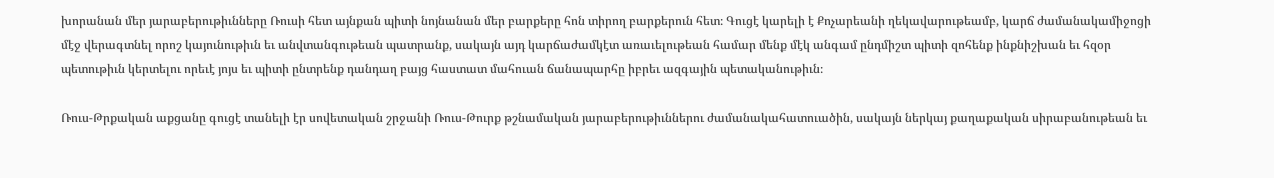խորանան մեր յարաբերութիւնները Ռուսի հետ այնքան պիտի նոյնանան մեր բարքերը հոն տիրող բարքերուն հետ։ Գուցէ կարելի է Քոչարեանի ղեկավարութեամբ, կարճ ժամանակամիջոցի մէջ վերագտնել որոշ կայունութիւն եւ անվտանգութեան պատրանք, սակայն այդ կարճաժամկէտ առաւելութեան համար մենք մէկ անգամ ընդմիշտ պիտի զոհենք ինքնիշխան եւ հզօր պետութիւն կերտելու որեւէ յոյս եւ պիտի ընտրենք դանդաղ բայց հաստատ մահուան ճանապարհը իբրեւ ազգային պետականութիւն։

Ռուս-Թրքական աքցանը գուցէ տանելի էր սովետական շրջանի Ռուս-Թուրք թշնամական յարաբերութիւններու ժամանակահատուածին, սակայն ներկայ քաղաքական սիրաբանութեան եւ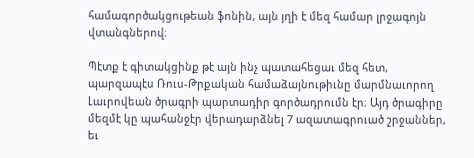համագործակցութեան ֆոնին, այն յղի է մեզ համար լրջագոյն վտանգներով։

Պէտք է գիտակցինք թէ այն ինչ պատահեցաւ մեզ հետ, պարզապէս Ռուս-Թրքական համաձայնութիւնը մարմնաւորող Լաւրովեան ծրագրի պարտադիր գործադրումն էր։ Այդ ծրագիրը մեզմէ կը պահանջէր վերադարձնել 7 ազատագրուած շրջաններ, եւ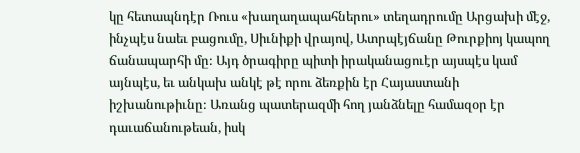կը հետապնդէր Ռուս «խաղաղապահներու» տեղադրումը Արցախի մէջ, ինչպէս նաեւ բացումը, Սիւնիքի վրայով, Ատրպէյճանը Թուրքիոյ կապող ճանապարհի մը։ Այդ ծրագիրը պիտի իրականացուէր այսպէս կամ այնպէս, եւ անկախ անկէ թէ որու ձեռքին էր Հայաստանի իշխանութիւնը։ Առանց պատերազմի հող յանձնելը համազօր էր դաւաճանութեան, իսկ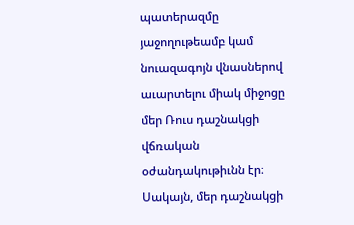պատերազմը յաջողութեամբ կամ նուազագոյն վնասներով աւարտելու միակ միջոցը մեր Ռուս դաշնակցի վճռական օժանդակութիւնն էր։ Սակայն, մեր դաշնակցի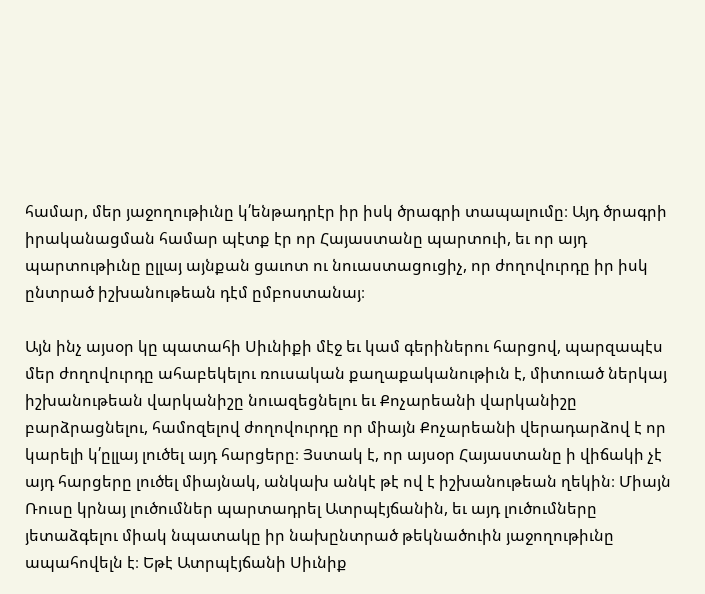համար, մեր յաջողութիւնը կ՛ենթադրէր իր իսկ ծրագրի տապալումը։ Այդ ծրագրի իրականացման համար պէտք էր որ Հայաստանը պարտուի, եւ որ այդ պարտութիւնը ըլլայ այնքան ցաւոտ ու նուաստացուցիչ, որ ժողովուրդը իր իսկ ընտրած իշխանութեան դէմ ըմբոստանայ։

Այն ինչ այսօր կը պատահի Սիւնիքի մէջ եւ կամ գերիներու հարցով, պարզապէս մեր ժողովուրդը ահաբեկելու ռուսական քաղաքականութիւն է, միտուած ներկայ իշխանութեան վարկանիշը նուազեցնելու եւ Քոչարեանի վարկանիշը բարձրացնելու, համոզելով ժողովուրդը որ միայն Քոչարեանի վերադարձով է որ կարելի կ՛ըլլայ լուծել այդ հարցերը։ Յստակ է, որ այսօր Հայաստանը ի վիճակի չէ այդ հարցերը լուծել միայնակ, անկախ անկէ թէ ով է իշխանութեան ղեկին։ Միայն Ռուսը կրնայ լուծումներ պարտադրել Ատրպէյճանին, եւ այդ լուծումները յետաձգելու միակ նպատակը իր նախընտրած թեկնածուին յաջողութիւնը ապահովելն է։ Եթէ Ատրպէյճանի Սիւնիք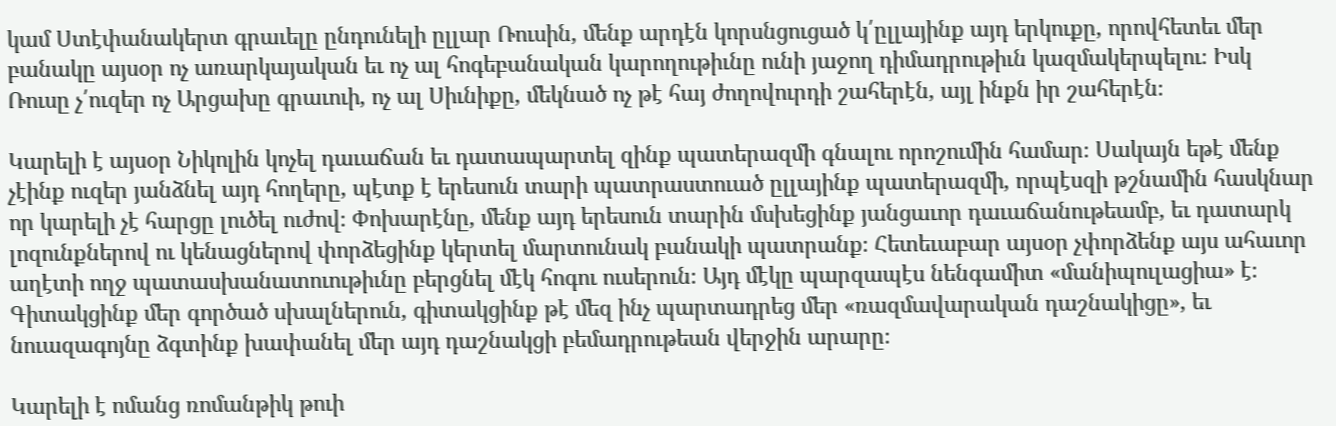կամ Ստէփանակերտ գրաւելը ընդունելի ըլլար Ռուսին, մենք արդէն կորսնցուցած կ՛ըլլայինք այդ երկուքը, որովհետեւ մեր բանակը այսօր ոչ առարկայական եւ ոչ ալ հոգեբանական կարողութիւնը ունի յաջող դիմադրութիւն կազմակերպելու։ Իսկ Ռուսը չ՛ուզեր ոչ Արցախը գրաւուի, ոչ ալ Սիւնիքը, մեկնած ոչ թէ հայ ժողովուրդի շահերէն, այլ ինքն իր շահերէն։

Կարելի է այսօր Նիկոլին կոչել դաւաճան եւ դատապարտել զինք պատերազմի գնալու որոշումին համար։ Սակայն եթէ մենք չէինք ուզեր յանձնել այդ հողերը, պէտք է երեսուն տարի պատրաստուած ըլլայինք պատերազմի, որպէսզի թշնամին հասկնար որ կարելի չէ հարցը լուծել ուժով։ Փոխարէնը, մենք այդ երեսուն տարին մսխեցինք յանցաւոր դաւաճանութեամբ, եւ դատարկ լոզունքներով ու կենացներով փորձեցինք կերտել մարտունակ բանակի պատրանք։ Հետեւաբար այսօր չփորձենք այս ահաւոր աղէտի ողջ պատասխանատուութիւնը բերցնել մէկ հոգու ուսերուն։ Այդ մէկը պարզապէս նենգամիտ «մանիպուլացիա» է։ Գիտակցինք մեր գործած սխալներուն, գիտակցինք թէ մեզ ինչ պարտադրեց մեր «ռազմավարական դաշնակիցը», եւ նուազագոյնը ձգտինք խափանել մեր այդ դաշնակցի բեմադրութեան վերջին արարը։

Կարելի է ոմանց ռոմանթիկ թուի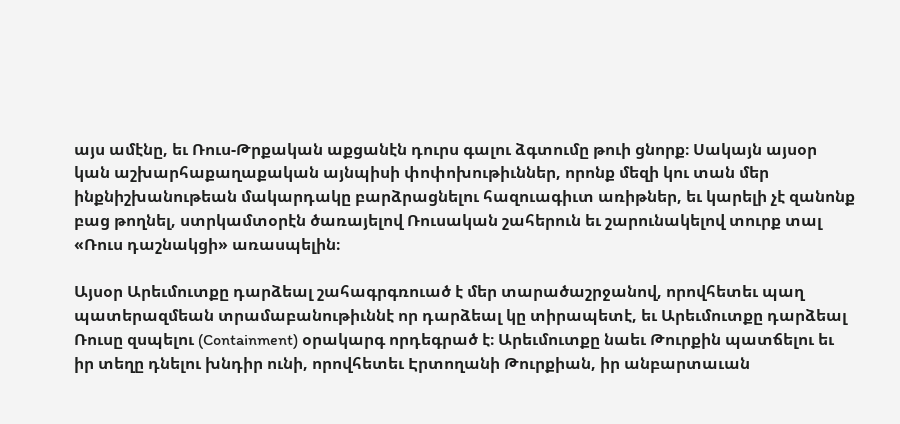այս ամէնը, եւ Ռուս-Թրքական աքցանէն դուրս գալու ձգտումը թուի ցնորք։ Սակայն այսօր կան աշխարհաքաղաքական այնպիսի փոփոխութիւններ, որոնք մեզի կու տան մեր ինքնիշխանութեան մակարդակը բարձրացնելու հազուագիւտ առիթներ, եւ կարելի չէ զանոնք բաց թողնել, ստրկամտօրէն ծառայելով Ռուսական շահերուն եւ շարունակելով տուրք տալ «Ռուս դաշնակցի» առասպելին։

Այսօր Արեւմուտքը դարձեալ շահագրգռուած է մեր տարածաշրջանով, որովհետեւ պաղ պատերազմեան տրամաբանութիւննէ որ դարձեալ կը տիրապետէ, եւ Արեւմուտքը դարձեալ Ռուսը զսպելու (Containment) օրակարգ որդեգրած է։ Արեւմուտքը նաեւ Թուրքին պատճելու եւ իր տեղը դնելու խնդիր ունի, որովհետեւ Էրտողանի Թուրքիան, իր անբարտաւան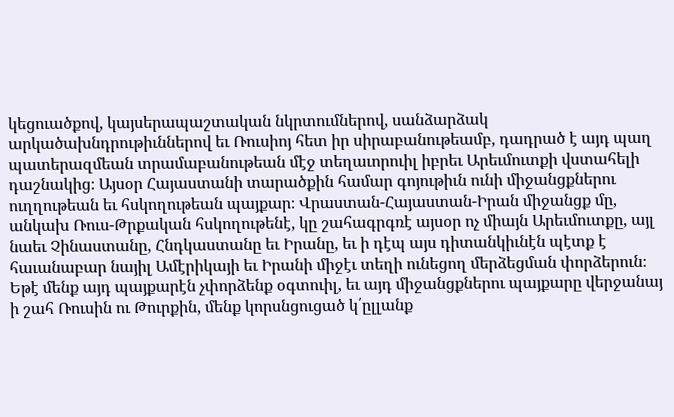կեցուածքով, կայսերապաշտական նկրտումներով, սանձարձակ արկածախնդրութիւններով եւ Ռուսիոյ հետ իր սիրաբանութեամբ, դադրած է այդ պաղ պատերազմեան տրամաբանութեան մէջ տեղաւորուիլ իբրեւ Արեւմուտքի վստահելի դաշնակից։ Այսօր Հայաստանի տարածքին համար գոյութիւն ունի միջանցքներու ուղղութեան եւ հսկողութեան պայքար։ Վրաստան-Հայաստան-Իրան միջանցք մը, անկախ Ռուս-Թրքական հսկողութենէ, կը շահագրգռէ այսօր ոչ միայն Արեւմուտքը, այլ նաեւ Չինաստանը, Հնդկաստանը եւ Իրանը, եւ ի դէպ այս դիտանկիւնէն պէտք է հաւանաբար նայիլ Ամէրիկայի եւ Իրանի միջէւ տեղի ունեցող մերձեցման փորձերուն։ Եթէ մենք այդ պայքարէն չփորձենք օգտուիլ, եւ այդ միջանցքներու պայքարը վերջանայ ի շահ Ռուսին ու Թուրքին, մենք կորսնցուցած կ՛ըլլանք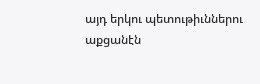այդ երկու պետութիւններու աքցանէն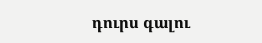դուրս գալու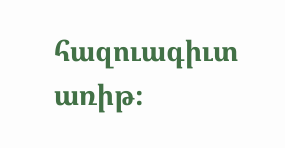հազուագիւտ առիթ։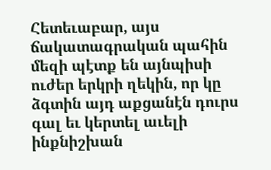Հետեւաբար, այս ճակատագրական պահին մեզի պէտք են այնպիսի ուժեր երկրի ղեկին, որ կը ձգտին այդ աքցանէն դուրս գալ եւ կերտել աւելի ինքնիշխան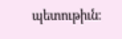պետութիւն։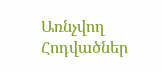Առնչվող Հոդվածներ